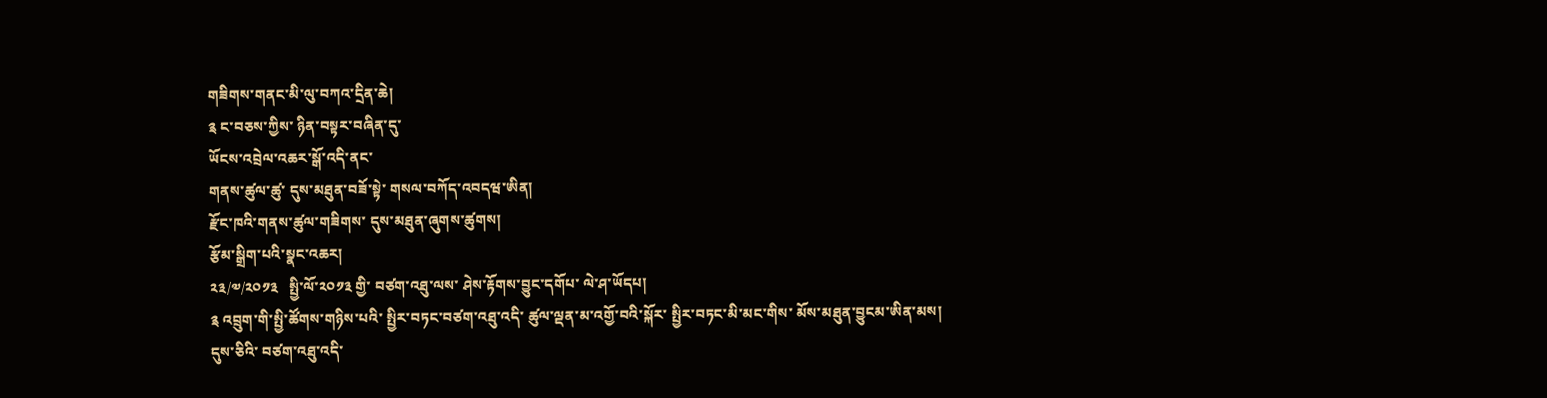གཟིགས་གནང་མི་ལུ་བཀའ་དྲིན་ཆེ།
༉ ང་བཅས་ཀྱིས་ ཉིན་བསྟར་བཞིན་དུ་
ཡོངས་འབྲེལ་འཆར་སྒོ་འདི་ནང་
གནས་ཚུལ་ཚུ་ དུས་མཐུན་བཟོ་སྟེ་ གསལ་བཀོད་འབདཝ་ཨིན།
རྫོང་ཁའི་གནས་ཚུལ་གཟིགས་ དུས་མཐུན་ཞུགས་ཚུགས།
རྩོམ་སྒྲིག་པའི་སྣང་འཆར།
༢༣/༧/༢༠༡༣   སྤྱི་ལོ་༢༠༡༣ གྱི་ བཙག་འཐུ་ལས་ ཤེས་རྟོགས་བྱུང་དགོཔ་ ལེ་ཤ་ཡོདཔ།
༉ འབྲུག་གི་སྤྱི་ཚོགས་གཉིས་པའི་ སྤྱིར་བཏང་བཙག་འཐུ་འདི་ ཚུལ་ལྡན་མ་འགྱོ་བའི་སྐོར་ སྤྱིར་བཏང་མི་མང་གིས་ མོས་མཐུན་བྱུངམ་ཨིན་མས།
དུས་ཅིའི་ བཙག་འཐུ་འདི་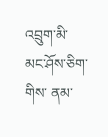འབྲུག་མི་མང་ཤོས་ཅིག་གིས་ ནམ་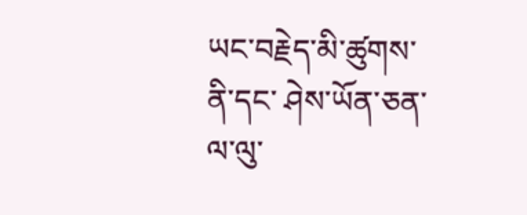ཡང་བརྗེད་མི་ཚུགས་ནི་དང་ ཤེས་ཡོན་ཅན་ལ་ལུ་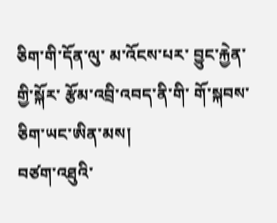ཅིག་གི་དོན་ལུ་ མ་འོངས་པར་ བྱུང་རྐྱེན་གྱི་སྐོར་ རྩོམ་འབྲི་འབད་ནི་གི་ གོ་སྐབས་ཅིག་ཡང་ཨིན་མས།
བཙག་འཐུའི་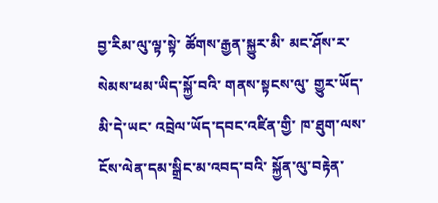བྱ་རིམ་ལུ་ལྟ་སྟེ་ ཚོགས་རྒྱན་སྐྱུར་མི་ མང་ཤོས་ར་ སེམས་ཕམ་ཡིད་སྐྱོ་བའི་ གནས་སྟངས་ལུ་ གྱུར་ཡོད་མི་དེ་ཡང་ འབྲེལ་ཡོད་དབང་འཛིན་གྱི་ ཁ་ཐུག་ལས་ ངོས་ལེན་དམ་སྒྲིང་མ་འབད་བའི་ སྐྱོན་ལུ་བརྟེན་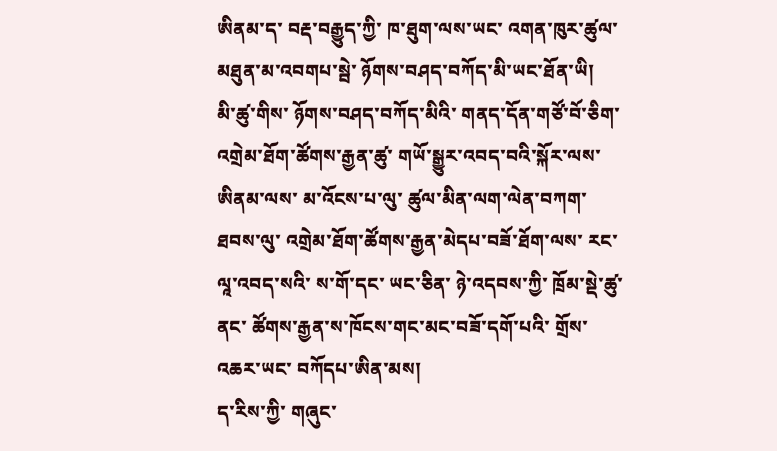ཨིནམ་ད་ བརྡ་བརྒྱུད་ཀྱི་ ཁ་ཐུག་ལས་ཡང་ འགན་ཁུར་ཚུལ་མཐུན་མ་འབགཔ་སྦེ་ ཉོགས་བཤད་བཀོད་མི་ཡང་ཐོན་ཡི།
མི་ཚུ་གིས་ ཉོགས་བཤད་བཀོད་མིའི་ གནད་དོན་གཙོ་བོ་ཅིག་ འགྲེམ་ཐོག་ཚོགས་རྒྱན་ཚུ་ གཡོ་སྒྱུར་འབད་བའི་སྐོར་ལས་ཨིནམ་ལས་ མ་འོངས་པ་ལུ་ ཚུལ་མིན་ལག་ལེན་བཀག་ཐབས་ལུ་ འགྲེམ་ཐོག་ཚོགས་རྒྱན་མེདཔ་བཟོ་ཐོག་ལས་ རང་ལཱ་འབད་སའི་ ས་གོ་དང་ ཡང་ཅིན་ ཉེ་འདབས་ཀྱི་ ཁྲོམ་སྡེ་ཚུ་ནང་ ཚོགས་རྒྱན་ས་ཁོངས་གང་མང་བཟོ་དགོ་པའི་ གྲོས་འཆར་ཡང་ བཀོདཔ་ཨིན་མས།
ད་རིས་ཀྱི་ གཞུང་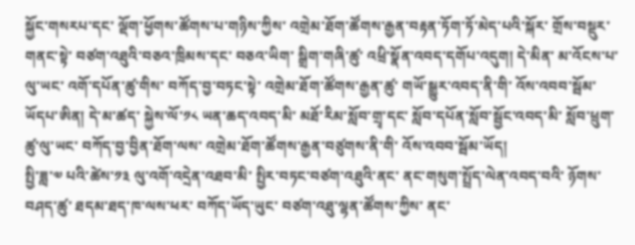སྐྱོང་གསརཔ་དང་ ལྡོག་ཕྱོགས་ཚོགས་པ་གཉིས་ཀྱིས་ འགྲེམ་ཐོག་ཚོགས་རྒྱན་བརྟན་ཏོག་ཏོ་མེད་པའི་སྐོར་ གྲོས་བསྡུར་གནང་སྟེ་ བཙག་འཐུའི་བཅའ་ཁྲིམས་དང་ བཅའ་ཡིག་ སྒྲིག་གཞི་ཚུ་ འཕྲི་སྣོན་འབད་དགོཔ་འདུག། དེ་མིན་ མ་འོངས་པ་ལུ་ཡང་ འགོ་དཔོན་ཚུ་གིས་ བཀོད་བྱ་བཏང་སྟེ་ འགྲེམ་ཐོག་ཚོགས་རྒྱན་ཚུ་ གཡོ་སྒྱུར་འབད་ནི་གི་ འོས་འབབ་སྦོམ་ཡོདཔ་ཨིན། དེ་མ་ཚད་ སྐྱེས་ལོ་༡༨ ཡན་ཆད་འབད་མི་ མཐོ་རིམ་སློབ་གྲྭ་དང་ སློབ་དཔོན་སློབ་སྦྱོང་འབད་མི་ སློབ་ཕྲུག་ཚུ་ལུ་ཡང་ བཀོད་བྱ་བྱིན་ཐོག་ལས་ འགྲེམ་ཐོག་ཚོགས་རྒྱན་བཙུགས་ནི་གི་ འོས་འབབ་སྦོམ་ཡོད།
སྤྱི་ཟླ་༧ པའི་ཚེས་༡༣ ལུ་འགོ་འདྲེན་འཐབ་མི་ སྤྱིར་བཏང་བཙག་འཐུའི་ནང་ ནང་གསུག་སྤྲོད་ལེན་འབད་བའི་ ཉོགས་བཤད་ཚུ་ ཐདམ་ཐད་ཁ་ལས་ཕར་ བཀོད་ཡོད་ཡུང་ བཙག་འཐུ་ལྷན་ཚོགས་ཀྱིས་ ནང་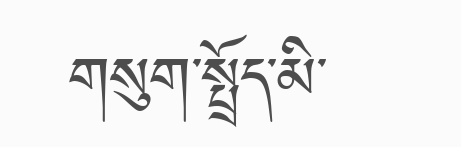གསུག་སྤྲོད་མི་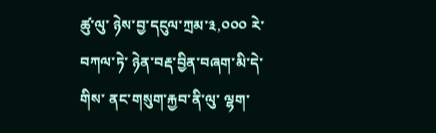ཚུ་ལུ་ ཉེས་བྱ་དངུལ་ཀྲམ་༣,༠༠༠ རེ་བཀལ་ཏེ་ ཉེན་བརྡ་བྱིན་བཞག་མི་དེ་གིས་ ནང་གསུག་རྐྱབ་ནི་ལུ་ ལྷག་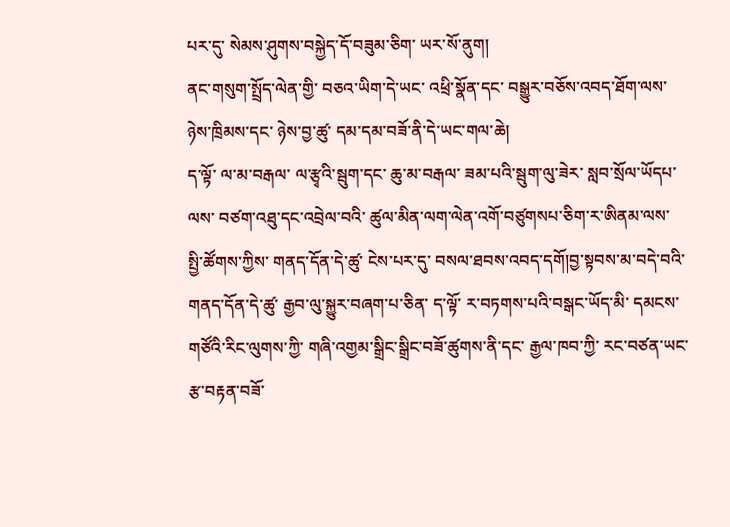པར་དུ་ སེམས་ཤུགས་བསྐྱེད་དོ་བཟུམ་ཅིག་ ཡར་སོ་ནུག།
ནང་གསུག་སྤྲོད་ལེན་གྱི་ བཅའ་ཡིག་དེ་ཡང་ འཕྲི་སྣོན་དང་ བསྒྱུར་བཅོས་འབད་ཐོག་ལས་ ཉེས་ཁྲིམས་དང་ ཉེས་བྱ་ཚུ་ དམ་དམ་བཟོ་ནི་དེ་ཡང་གལ་ཆེ།
ད་ལྟོ་ ལ་མ་བརྒལ་ ལ་རྩྭའི་སྦུག་དང་ ཆུ་མ་བརྒལ་ ཟམ་པའི་སྦུག་ལུ་ཟེར་ སླབ་སྲོལ་ཡོདཔ་ལས་ བཙག་འཐུ་དང་འབྲེལ་བའི་ ཚུལ་མིན་ལག་ལེན་འགོ་བཙུགསཔ་ཅིག་ར་ཨིནམ་ལས་ སྤྱི་ཚོགས་ཀྱིས་ གནད་དོན་དེ་ཚུ་ ངེས་པར་དུ་ བསལ་ཐབས་འབད་དགོ།བྱ་སྟབས་མ་བདེ་བའི་ གནད་དོན་དེ་ཚུ་ རྒྱབ་ལུ་སྐྱུར་བཞག་པ་ཅིན་ ད་ལྟོ་ ར་བཏགས་པའི་བསྒང་ཡོད་མི་ དམངས་གཙོའི་རིང་ལུགས་ཀྱི་ གཞི་འགྱམ་སྒྲིང་སྒྲིང་བཟོ་ཚུགས་ནི་དང་ རྒྱལ་ཁབ་ཀྱི་ རང་བཙན་ཡང་ རྩ་བརྟན་བཟོ་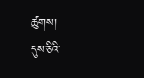ཚུགས།
དུས་ཅིའི་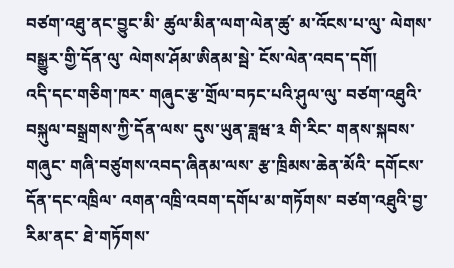བཙག་འཐུ་ནང་བྱུང་མི་ ཚུལ་མིན་ལག་ལེན་ཚུ་ མ་འོངས་པ་ལུ་ ལེགས་བསྒྱུར་གྱི་དོན་ལུ་ ལེགས་ཤོམ་ཨིནམ་སྦེ་ ངོས་ལེན་འབད་དགོ།
འདི་དང་གཅིག་ཁར་ གཞུང་རྩ་གྲོལ་བཏང་པའི་ཤུལ་ལུ་ བཙག་འཐུའི་བསྐུལ་བསྒྲགས་ཀྱི་དོན་ལས་ དུས་ཡུན་ཟླཝ་༣ གི་རིང་ གནས་སྐབས་གཞུང་ གཞི་བཙུགས་འབད་ཞིནམ་ལས་ རྩ་ཁྲིམས་ཆེན་མོའི་ དགོངས་དོན་དང་འཁྲིལ་ འགན་འཁྲི་འབག་དགོཔ་མ་གཏོགས་ བཙག་འཐུའི་བྱ་རིམ་ནང་ ཐེ་གཏོགས་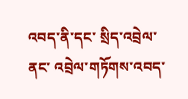འབད་ནི་དང་ སྲིད་འབྲེལ་ནང་ འབྲེལ་གཏོགས་འབད་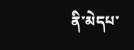ནི་མེདཔ་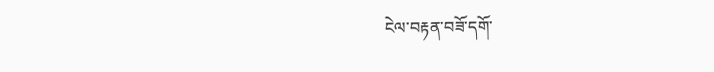ངེལ་བརྟན་བཟོ་དགོ་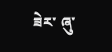ཟེར་ ཞུ་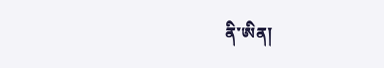ནི་ཨིན།